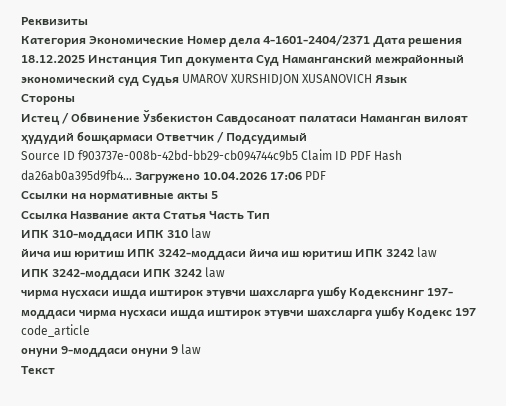Реквизиты
Категория Экономические Номер дела 4-1601-2404/2371 Дата решения 18.12.2025 Инстанция Тип документа Суд Наманганский межрайонный экономический суд Судья UMAROV XURSHIDJON XUSANOVICH Язык
Стороны
Истец / Обвинение Ўзбекистон Савдосаноат палатаси Наманган вилоят ҳудудий бошқармаси Ответчик / Подсудимый
Source ID f903737e-008b-42bd-bb29-cb094744c9b5 Claim ID PDF Hash da26ab0a395d9fb4... Загружено 10.04.2026 17:06 PDF
Ссылки на нормативные акты 5
Ссылка Название акта Статья Часть Тип
ИПК 310-моддаси ИПК 310 law
йича иш юритиш ИПК 3242-моддаси йича иш юритиш ИПК 3242 law
ИПК 3242-моддаси ИПК 3242 law
чирма нусхаси ишда иштирок этувчи шахсларга ушбу Кодекснинг 197-моддаси чирма нусхаси ишда иштирок этувчи шахсларга ушбу Кодекс 197 code_article
онуни 9-моддаси онуни 9 law
Текст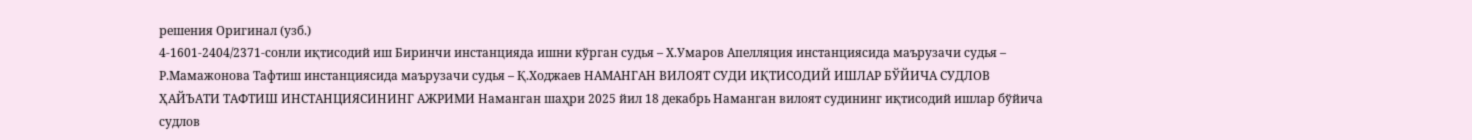решения Оригинал (узб.)
4-1601-2404/2371-сонли иқтисодий иш Биринчи инстанцияда ишни кўрган судья – Х.Умаров Апелляция инстанциясида маърузачи судья – Р.Мамажонова Тафтиш инстанциясида маърузачи судья – Қ.Ходжаев НАМАНГАН ВИЛОЯТ СУДИ ИҚТИСОДИЙ ИШЛАР БЎЙИЧА СУДЛОВ ҲАЙЪАТИ ТАФТИШ ИНСТАНЦИЯСИНИНГ АЖРИМИ Наманган шаҳри 2025 йил 18 декабрь Наманган вилоят судининг иқтисодий ишлар бўйича судлов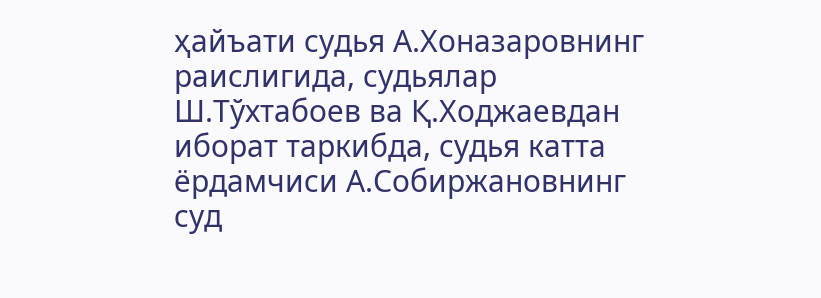ҳайъати судья А.Хоназаровнинг раислигида, судьялар Ш.Тўхтабоев ва Қ.Ходжаевдан иборат таркибда, судья катта ёрдамчиси А.Собиржановнинг суд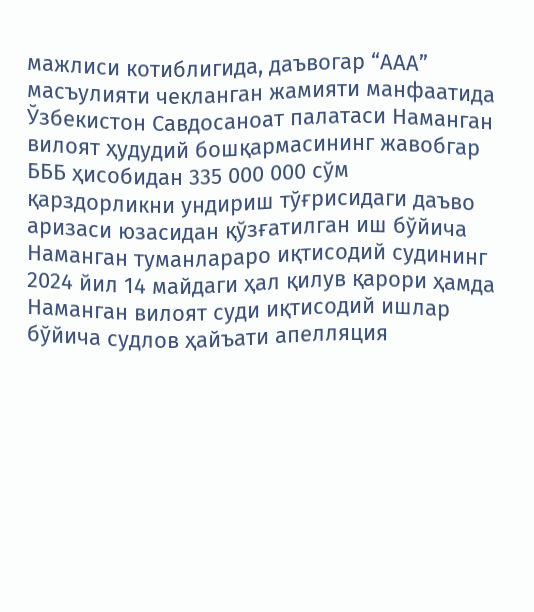мажлиси котиблигида, даъвогар “ААА” масъулияти чекланган жамияти манфаатида Ўзбекистон Савдосаноат палатаси Наманган вилоят ҳудудий бошқармасининг жавобгар БББ ҳисобидан 335 000 000 сўм қарздорликни ундириш тўғрисидаги даъво аризаси юзасидан қўзғатилган иш бўйича Наманган туманлараро иқтисодий судининг 2024 йил 14 майдаги ҳал қилув қарори ҳамда Наманган вилоят суди иқтисодий ишлар бўйича судлов ҳайъати апелляция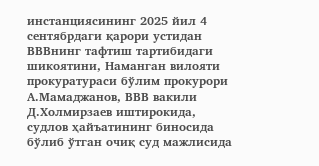инстанциясининг 2025 йил 4 сентябрдаги қарори устидан ВВВнинг тафтиш тартибидаги шикоятини, Наманган вилояти прокуратураси бўлим прокурори А.Мамаджанов, ВВВ вакили Д.Холмирзаев иштирокида, судлов ҳайъатининг биносида бўлиб ўтган очиқ суд мажлисида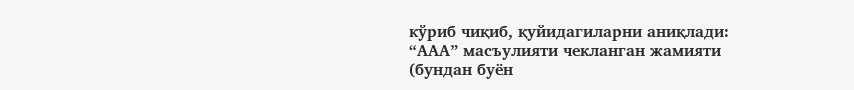кўриб чиқиб, қуйидагиларни аниқлади: “ААА” масъулияти чекланган жамияти (бундан буён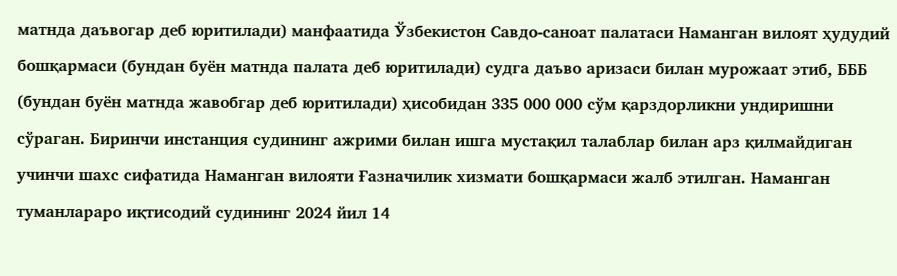матнда даъвогар деб юритилади) манфаатида Ўзбекистон Савдо-саноат палатаси Наманган вилоят ҳудудий бошқармаси (бундан буён матнда палата деб юритилади) судга даъво аризаси билан мурожаат этиб, БББ (бундан буён матнда жавобгар деб юритилади) ҳисобидан 335 000 000 сўм қарздорликни ундиришни сўраган. Биринчи инстанция судининг ажрими билан ишга мустақил талаблар билан арз қилмайдиган учинчи шахс сифатида Наманган вилояти Ғазначилик хизмати бошқармаси жалб этилган. Наманган туманлараро иқтисодий судининг 2024 йил 14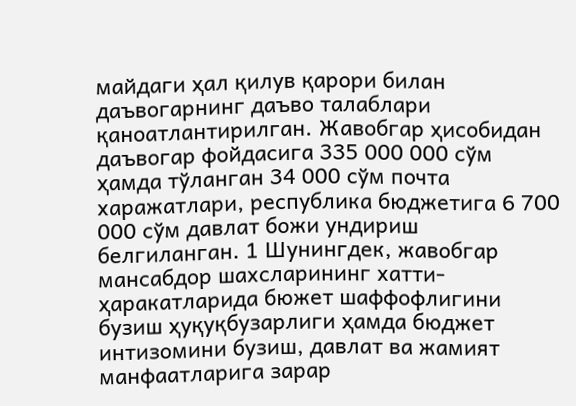майдаги ҳал қилув қарори билан даъвогарнинг даъво талаблари қаноатлантирилган. Жавобгар ҳисобидан даъвогар фойдасига 335 000 000 сўм ҳамда тўланган 34 000 сўм почта харажатлари, республика бюджетига 6 700 000 сўм давлат божи ундириш белгиланган. 1 Шунингдек, жавобгар мансабдор шахсларининг хатти-ҳаракатларида бюжет шаффофлигини бузиш ҳуқуқбузарлиги ҳамда бюджет интизомини бузиш, давлат ва жамият манфаатларига зарар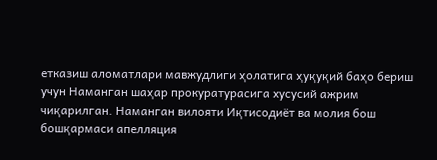етказиш аломатлари мавжудлиги ҳолатига ҳуқуқий баҳо бериш учун Наманган шаҳар прокуратурасига хусусий ажрим чиқарилган. Наманган вилояти Иқтисодиёт ва молия бош бошқармаси апелляция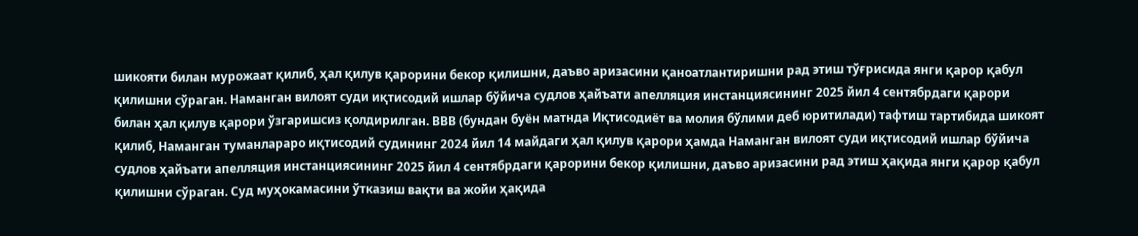шикояти билан мурожаат қилиб, ҳал қилув қарорини бекор қилишни, даъво аризасини қаноатлантиришни рад этиш тўғрисида янги қарор қабул қилишни сўраган. Наманган вилоят суди иқтисодий ишлар бўйича судлов ҳайъати апелляция инстанциясининг 2025 йил 4 сентябрдаги қарори билан ҳал қилув қарори ўзгаришсиз қолдирилган. ВВВ (бундан буён матнда Иқтисодиёт ва молия бўлими деб юритилади) тафтиш тартибида шикоят қилиб, Наманган туманлараро иқтисодий судининг 2024 йил 14 майдаги ҳал қилув қарори ҳамда Наманган вилоят суди иқтисодий ишлар бўйича судлов ҳайъати апелляция инстанциясининг 2025 йил 4 сентябрдаги қарорини бекор қилишни, даъво аризасини рад этиш ҳақида янги қарор қабул қилишни сўраган. Суд муҳокамасини ўтказиш вақти ва жойи ҳақида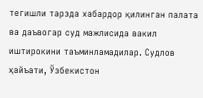тегишли тарзда хабардор қилинган палата ва даъвогар суд мажлисида вакил иштирокини таъминламадилар. Судлов ҳайъати, Ўзбекистон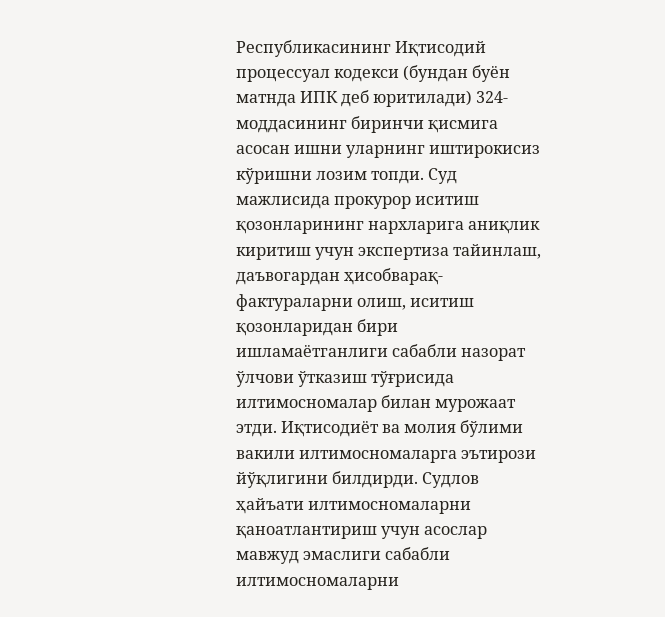Республикасининг Иқтисодий процессуал кодекси (бундан буён матнда ИПК деб юритилади) 324-моддасининг биринчи қисмига асосан ишни уларнинг иштирокисиз кўришни лозим топди. Суд мажлисида прокурор иситиш қозонларининг нархларига аниқлик киритиш учун экспертиза тайинлаш, даъвогардан ҳисобварақ-фактураларни олиш, иситиш қозонларидан бири ишламаётганлиги сабабли назорат ўлчови ўтказиш тўғрисида илтимосномалар билан мурожаат этди. Иқтисодиёт ва молия бўлими вакили илтимосномаларга эътирози йўқлигини билдирди. Судлов ҳайъати илтимосномаларни қаноатлантириш учун асослар мавжуд эмаслиги сабабли илтимосномаларни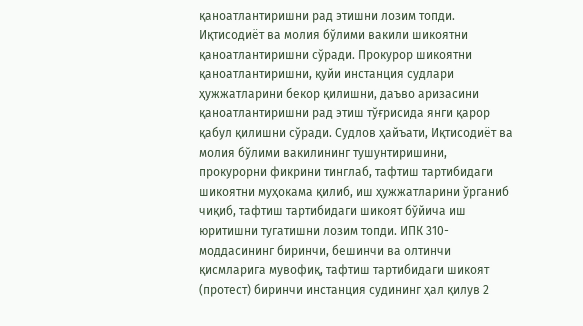қаноатлантиришни рад этишни лозим топди. Иқтисодиёт ва молия бўлими вакили шикоятни қаноатлантиришни сўради. Прокурор шикоятни қаноатлантиришни, қуйи инстанция судлари ҳужжатларини бекор қилишни, даъво аризасини қаноатлантиришни рад этиш тўғрисида янги қарор қабул қилишни сўради. Судлов ҳайъати, Иқтисодиёт ва молия бўлими вакилининг тушунтиришини, прокурорни фикрини тинглаб, тафтиш тартибидаги шикоятни муҳокама қилиб, иш ҳужжатларини ўрганиб чиқиб, тафтиш тартибидаги шикоят бўйича иш юритишни тугатишни лозим топди. ИПК 310-моддасининг биринчи, бешинчи ва олтинчи қисмларига мувофиқ, тафтиш тартибидаги шикоят (протест) биринчи инстанция судининг ҳал қилув 2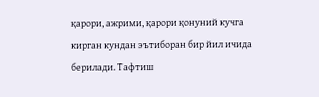қарори, ажрими, қарори қонуний кучга кирган кундан эътиборан бир йил ичида берилади. Тафтиш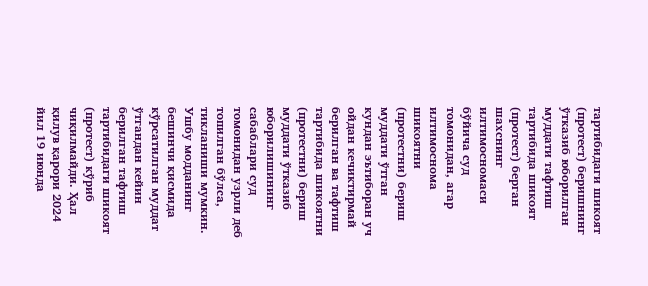тартибидаги шикоят (протест) беришнинг ўтказиб юборилган муддати тафтиш тартибида шикоят (протест) берган шахснинг илтимосномаси бўйича суд томонидан, агар илтимоснома шикоятни (протестни) бериш муддати ўтган кундан эътиборан уч ойдан кечиктирмай берилган ва тафтиш тартибида шикоятни (протестни) бериш муддати ўтказиб юборилишининг сабаблари суд томонидан узрли деб топилган бўлса, тикланиши мумкин. Ушбу модданинг бешинчи қисмида кўрсатилган муддат ўтгандан кейин берилган тафтиш тартибидаги шикоят (протест) кўриб чиқилмайди. Ҳал қилув қарори 2024 йил 19 июнда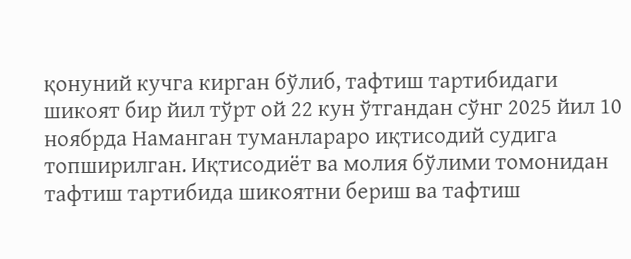қонуний кучга кирган бўлиб, тафтиш тартибидаги шикоят бир йил тўрт ой 22 кун ўтгандан сўнг 2025 йил 10 ноябрда Наманган туманлараро иқтисодий судига топширилган. Иқтисодиёт ва молия бўлими томонидан тафтиш тартибида шикоятни бериш ва тафтиш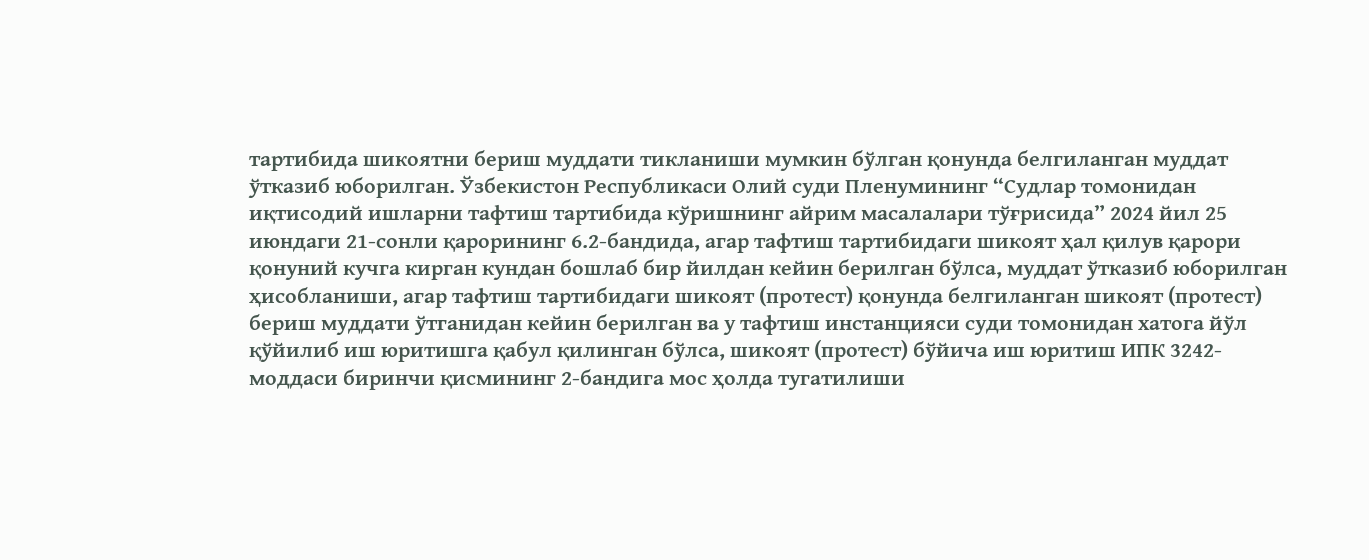тартибида шикоятни бериш муддати тикланиши мумкин бўлган қонунда белгиланган муддат ўтказиб юборилган. Ўзбекистон Республикаси Олий суди Пленумининг “Судлар томонидан иқтисодий ишларни тафтиш тартибида кўришнинг айрим масалалари тўғрисида” 2024 йил 25 июндаги 21-сонли қарорининг 6.2-бандида, агар тафтиш тартибидаги шикоят ҳал қилув қарори қонуний кучга кирган кундан бошлаб бир йилдан кейин берилган бўлса, муддат ўтказиб юборилган ҳисобланиши, агар тафтиш тартибидаги шикоят (протест) қонунда белгиланган шикоят (протест) бериш муддати ўтганидан кейин берилган ва у тафтиш инстанцияси суди томонидан хатога йўл қўйилиб иш юритишга қабул қилинган бўлса, шикоят (протест) бўйича иш юритиш ИПК 3242-моддаси биринчи қисмининг 2-бандига мос ҳолда тугатилиши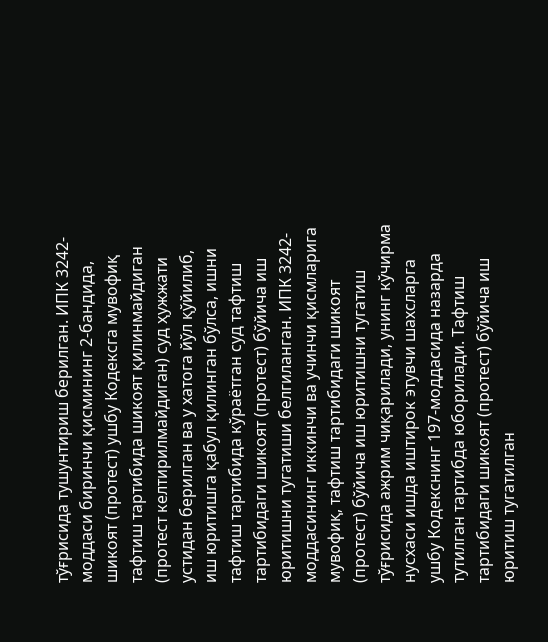тўғрисида тушунтириш берилган. ИПК 3242-моддаси биринчи қисмининг 2-бандида, шикоят (протест) ушбу Кодексга мувофиқ тафтиш тартибида шикоят қилинмайдиган (протест келтирилмайдиган) суд ҳужжати устидан берилган ва у хатога йўл қўйилиб, иш юритишга қабул қилинган бўлса, ишни тафтиш тартибида кўраётган суд тафтиш тартибидаги шикоят (протест) бўйича иш юритишни тугатиши белгиланган. ИПК 3242-моддасининг иккинчи ва учинчи қисмларига мувофиқ, тафтиш тартибидаги шикоят (протест) бўйича иш юритишни тугатиш тўғрисида ажрим чиқарилади, унинг кўчирма нусхаси ишда иштирок этувчи шахсларга ушбу Кодекснинг 197-моддасида назарда тутилган тартибда юборилади. Тафтиш тартибидаги шикоят (протест) бўйича иш юритиш тугатилган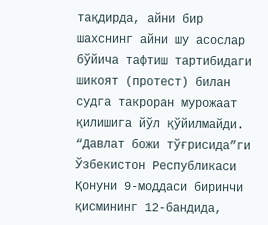тақдирда, айни бир шахснинг айни шу асослар бўйича тафтиш тартибидаги шикоят (протест) билан судга такроран мурожаат қилишига йўл қўйилмайди. “Давлат божи тўғрисида”ги Ўзбекистон Республикаси Қонуни 9-моддаси биринчи қисмининг 12-бандида,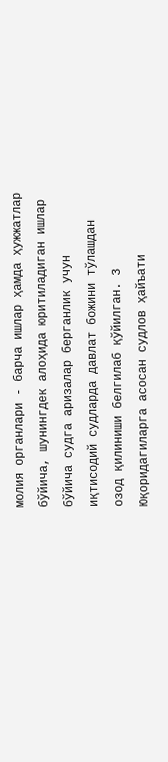молия органлари - барча ишлар ҳамда ҳужжатлар бўйича, шунингдек алоҳида юритиладиган ишлар бўйича судга аризалар берганлик учун иқтисодий судларда давлат божини тўлашдан озод қилиниши белгилаб қўйилган. 3 Юқоридагиларга асосан судлов ҳайъати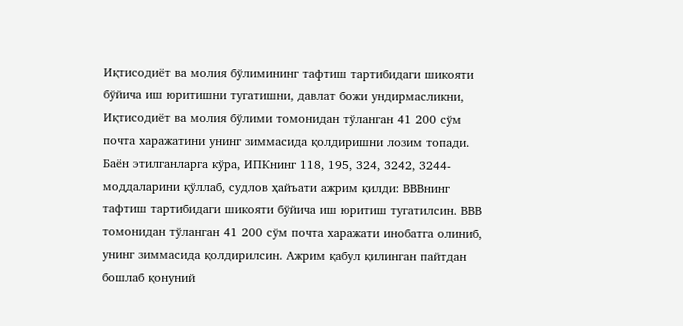Иқтисодиёт ва молия бўлимининг тафтиш тартибидаги шикояти бўйича иш юритишни тугатишни, давлат божи ундирмасликни, Иқтисодиёт ва молия бўлими томонидан тўланган 41 200 сўм почта харажатини унинг зиммасида қолдиришни лозим топади. Баён этилганларга кўра, ИПКнинг 118, 195, 324, 3242, 3244-моддаларини қўллаб, судлов ҳайъати ажрим қилди: ВВВнинг тафтиш тартибидаги шикояти бўйича иш юритиш тугатилсин. ВВВ томонидан тўланган 41 200 сўм почта харажати инобатга олиниб, унинг зиммасида қолдирилсин. Ажрим қабул қилинган пайтдан бошлаб қонуний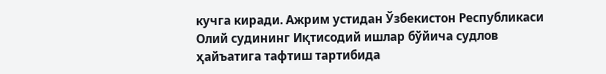кучга киради. Ажрим устидан Ўзбекистон Республикаси Олий судининг Иқтисодий ишлар бўйича судлов ҳайъатига тафтиш тартибида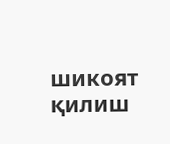шикоят қилиш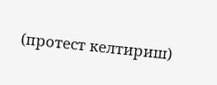(протест келтириш)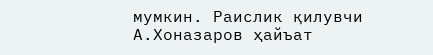мумкин. Раислик қилувчи А.Хоназаров ҳайъат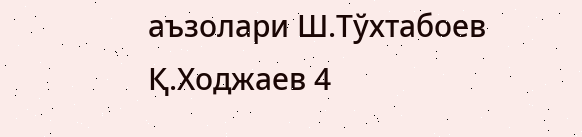аъзолари Ш.Тўхтабоев Қ.Ходжаев 4